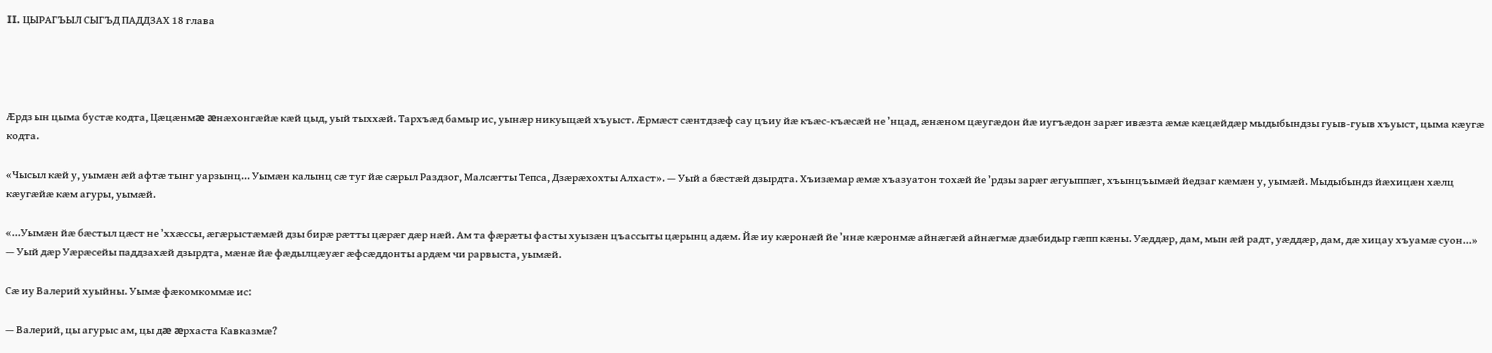II. ЦЫРАГЪЫЛ СЫГЪД ПАДДЗАХ 18 глава




Æрдз ын цыма бустæ кодта, Цæцæнмæ æнæхонгæйæ кæй цыд, уый тыххæй. Тархъæд бамыр ис, уынæр никуыцæй хъуыст. Æрмæст сæнтдзæф сау цъиу йæ къæс-къæсæй не ’нцад, æнæном цæугæдон йæ иугъæдон зарæг ивæзта æмæ кæцæйдæр мыдыбындзы гуыв-гуыв хъуыст, цыма кæугæ кодта.

«Чысыл кæй у, уымæн æй афтæ тынг уарзынц... Уымæн калынц сæ туг йæ сæрыл Раздзог, Малсæгты Тепса, Дзæрæхохты Алхаст». — Уый а бæстæй дзырдта. Хъизæмар æмæ хъазуатон тохæй йе ’рдзы зарæг æгуыппæг, хъынцъымæй йедзаг кæмæн у, уымæй. Мыдыбындз йæхицæн хæлц кæугæйæ кæм агуры, уымæй.

«...Уымæн йæ бæстыл цæст не ’ххæссы, æгæрыстæмæй дзы бирæ рæтты цæрæг дæр нæй. Ам та фæрæты фасты хуызæн цъассыты цæрынц адæм. Йæ иу кæронæй йе ’ннæ кæронмæ айнæгæй айнæгмæ дзæбидыр гæпп кæны. Уæддæр, дам, мын æй радт, уæддæр, дам, дæ хицау хъуамæ суон...» — Уый дæр Уæрæсейы паддзахæй дзырдта, мæнæ йæ фæдылцæуæг æфсæддонты ардæм чи рарвыста, уымæй.

Сæ иу Валерий хуыйны. Уымæ фæкомкоммæ ис:

— Валерий, цы агурыс ам, цы дæ æрхаста Кавказмæ?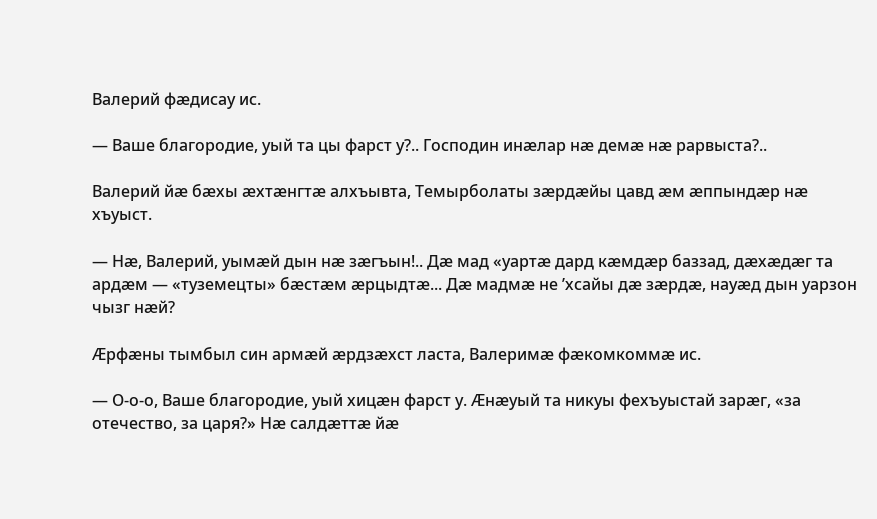Валерий фæдисау ис.

— Ваше благородие, уый та цы фарст у?.. Господин инæлар нæ демæ нæ рарвыста?..

Валерий йæ бæхы æхтæнгтæ алхъывта, Темырболаты зæрдæйы цавд æм æппындæр нæ хъуыст.

— Нæ, Валерий, уымæй дын нæ зæгъын!.. Дæ мад «уартæ дард кæмдæр баззад, дæхæдæг та ардæм — «туземецты» бæстæм æрцыдтæ... Дæ мадмæ не ’хсайы дæ зæрдæ, науæд дын уарзон чызг нæй?

Æрфæны тымбыл син армæй æрдзæхст ласта, Валеримæ фæкомкоммæ ис.

— О-о-о, Ваше благородие, уый хицæн фарст у. Æнæуый та никуы фехъуыстай зарæг, «за отечество, за царя?» Нæ салдæттæ йæ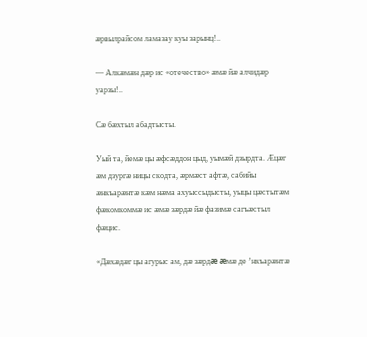æрвылрайсом ламазау куы зарынц!..

— Алкæмæн дæр ис «отечество» æмæ йæ алчидæр уарзы!..

Сæ бæхтыл абадтысты.

Уый та, йемæ цы æфсæддон цыд, уымæй дзырдта. Æцæг æм дзургæ ницы скодта, æрмæст афтæ, сабийы æнкъарæнтæ кæм нæма ахуыссыдысты, уыцы цæстытæм фæкомкоммæ ис æмæ зæрдæ йæ фазимæ сагъæстыл фæцис.

«Дæхæдæг цы агурыс ам, дæ зæрдæ æмæ де ’нкъарæнтæ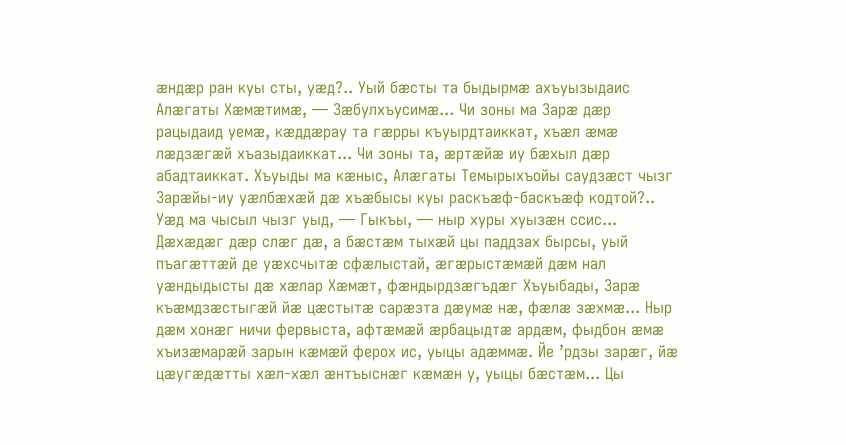æндæр ран куы сты, уæд?.. Уый бæсты та быдырмæ ахъуызыдаис Алæгаты Хæмæтимæ, — Зæбулхъусимæ... Чи зоны ма Зарæ дæр рацыдаид уемæ, кæддæрау та гæрры къуырдтаиккат, хъæл æмæ лæдзæгæй хъазыдаиккат... Чи зоны та, æртæйæ иу бæхыл дæр абадтаиккат. Хъуыды ма кæныс, Алæгаты Темырыхъойы саудзæст чызг Зарæйы-иу уæлбæхæй дæ хъæбысы куы раскъæф-баскъæф кодтой?.. Уæд ма чысыл чызг уыд, — Гыкъы, — ныр хуры хуызæн ссис... Дæхæдæг дæр слæг дæ, а бæстæм тыхæй цы паддзах бырсы, уый пъагæттæй де уæхсчытæ сфæлыстай, æгæрыстæмæй дæм нал уæндыдысты дæ хæлар Хæмæт, фæндырдзæгъдæг Хъуыбады, Зарæ къæмдзæстыгæй йæ цæстытæ сарæзта дæумæ нæ, фæлæ зæхмæ... Ныр дæм хонæг ничи фервыста, афтæмæй æрбацыдтæ ардæм, фыдбон æмæ хъизæмарæй зарын кæмæй ферох ис, уыцы адæммæ. Йе ’рдзы зарæг, йæ цæугæдæтты хæл-хæл æнтъыснæг кæмæн у, уыцы бæстæм... Цы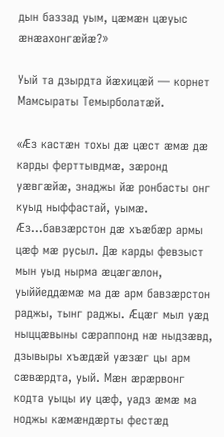дын баззад уым, цæмæн цæуыс æнæахонгæйæ?»

Уый та дзырдта йæхицæй — корнет Мамсыраты Темырболатæй.

«Æз кастæн тохы дæ цæст æмæ дæ карды ферттывдмæ, зæронд уæвгæйæ, знаджы йæ ронбасты онг куыд ныффастай, уымæ. Æз...бавзæрстон дæ хъæбæр армы цæф мæ русыл. Дæ карды февзыст мын уыд нырма æцæгæлон, уыййеддæмæ ма дæ арм бавзæрстон раджы, тынг раджы. Æцæг мыл уæд ныццæвыны сæраппонд нæ ныдзæвд, дзывыры хъæдæй уæзæг цы арм сæвæрдта, уый. Мæн æрæрвонг кодта уыцы иу цæф, уадз æмæ ма ноджы кæмæндæрты фестæд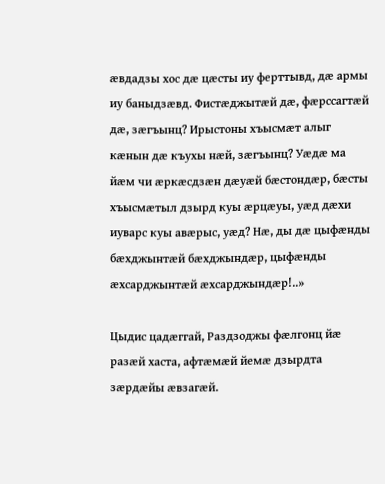æвдадзы хос дæ цæсты иу ферттывд, дæ армы иу баныдзæвд. Фистæджытæй дæ, фæрссагтæй дæ, зæгъынц? Ирыстоны хъысмæт алыг кæнын дæ къухы нæй, зæгъынц? Уæдæ ма йæм чи æркæсдзæн дæуæй бæстондæр, бæсты хъысмæтыл дзырд куы æрцæуы, уæд дæхи иуварс куы авæрыс, уæд? Нæ, ды дæ цыфæнды бæхджынтæй бæхджындæр, цыфæнды æхсарджынтæй æхсарджындæр!..»

Цыдис цадæггай, Раздзоджы фæлгонц йæ разæй хаста, афтæмæй йемæ дзырдта зæрдæйы æвзагæй.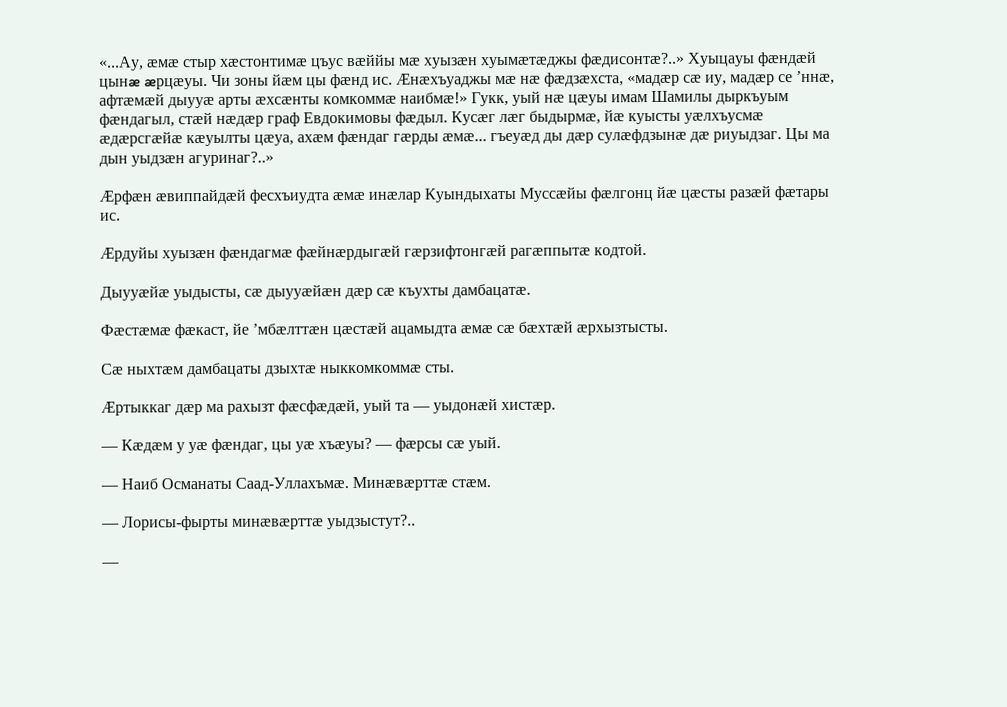«...Ау, æмæ стыр хæстонтимæ цъус вæййы мæ хуызæн хуымæтæджы фæдисонтæ?..» Хуыцауы фæндæй цынæ æрцæуы. Чи зоны йæм цы фæнд ис. Æнæхъуаджы мæ нæ фæдзæхста, «мадæр сæ иу, мадæр се ’ннæ, афтæмæй дыууæ арты æхсæнты комкоммæ наибмæ!» Гукк, уый нæ цæуы имам Шамилы дыркъуым фæндагыл, стæй нæдæр граф Евдокимовы фæдыл. Кусæг лæг быдырмæ, йæ куысты уæлхъусмæ æдæрсгæйæ кæуылты цæуа, ахæм фæндаг гæрды æмæ... гъеуæд ды дæр сулæфдзынæ дæ риуыдзаг. Цы ма дын уыдзæн агуринаг?..»

Æрфæн æвиппайдæй фесхъиудта æмæ инæлар Куындыхаты Муссæйы фæлгонц йæ цæсты разæй фæтары ис.

Æрдуйы хуызæн фæндагмæ фæйнæрдыгæй гæрзифтонгæй рагæппытæ кодтой.

Дыууæйæ уыдысты, сæ дыууæйæн дæр сæ къухты дамбацатæ.

Фæстæмæ фæкаст, йе ’мбæлттæн цæстæй ацамыдта æмæ сæ бæхтæй æрхызтысты.

Сæ ныхтæм дамбацаты дзыхтæ ныккомкоммæ сты.

Æртыккаг дæр ма рахызт фæсфæдæй, уый та — уыдонæй хистæр.

— Кæдæм у уæ фæндаг, цы уæ хъæуы? — фæрсы сæ уый.

— Наиб Османаты Саад-Уллахъмæ. Минæвæрттæ стæм.

— Лорисы-фырты минæвæрттæ уыдзыстут?..

—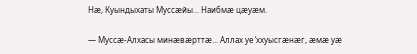Нæ, Куындыхаты Муссæйы... Наибмæ цæуæм.

— Муссæ-Алхасы минæвæрттæ... Аллах уе ’ххуысгæнæг, æмæ уæ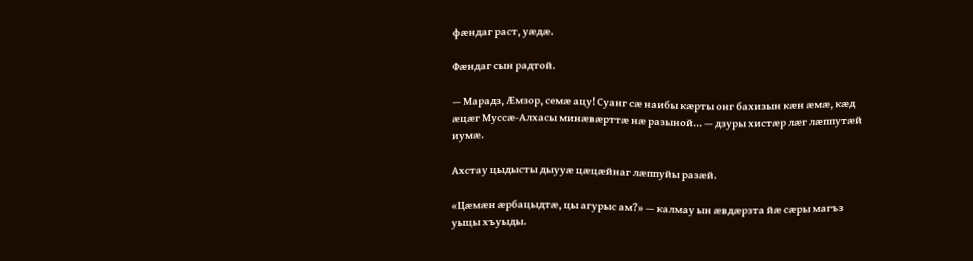фæндаг раст, уæдæ.

Фæндаг сын радтой.

— Марадз, Æмзор, семæ ацу! Суанг сæ наибы кæрты онг бахизын кæн æмæ, кæд æцæг Муссæ-Алхасы минæвæрттæ нæ разыной... — дзуры хистæр лæг лæппутæй иумæ.

Ахстау цыдысты дыууæ цæцæйнаг лæппуйы разæй.

«Цæмæн æрбацыдтæ, цы агурыс ам?» — калмау ын æвдæрзта йæ сæры магъз уыцы хъуыды.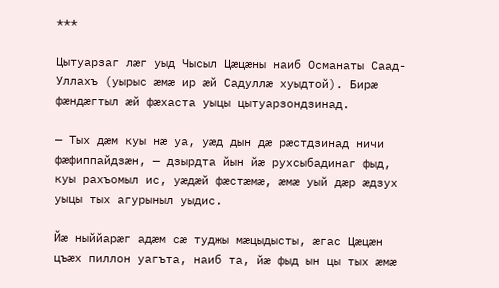***

Цытуарзаг лæг уыд Чысыл Цæцæны наиб Османаты Саад-Уллахъ (уырыс æмæ ир æй Садуллæ хуыдтой). Бирæ фæндæгтыл æй фæхаста уыцы цытуарзондзинад.

— Тых дæм куы нæ уа, уæд дын дæ рæстдзинад ничи фæфиппайдзæн, — дзырдта йын йæ рухсыбадинаг фыд, куы рахъомыл ис, уæдæй фæстæмæ, æмæ уый дæр æдзух уыцы тых агурыныл уыдис.

Йæ ныййарæг адæм сæ туджы мæцыдысты, æгас Цæцæн цъæх пиллон уагъта, наиб та, йæ фыд ын цы тых æмæ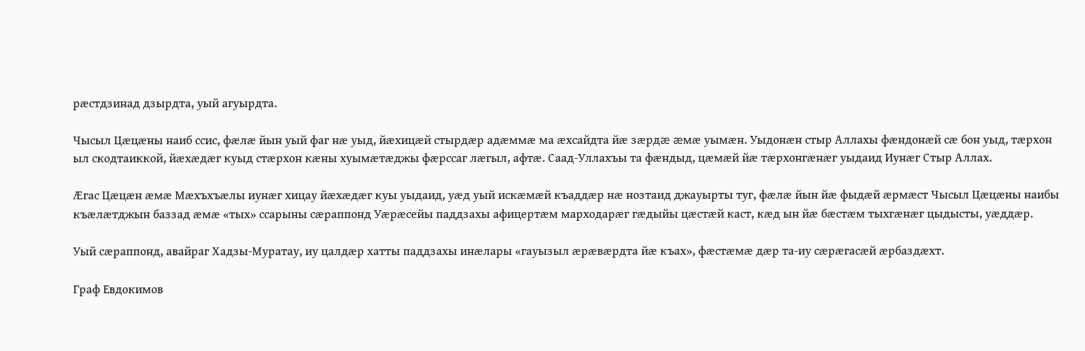рæстдзинад дзырдта, уый агуырдта.

Чысыл Цæцæны наиб ссис, фæлæ йын уый фаг нæ уыд, йæхицæй стырдæр адæммæ ма æхсайдта йæ зæрдæ æмæ уымæн. Уыдонæн стыр Аллахы фæндонæй сæ бон уыд, тæрхон ыл скодтаиккой, йæхæдæг куыд стæрхон кæны хуымæтæджы фæрссаг лæгыл, афтæ. Саад-Уллахъы та фæндыд, цæмæй йæ тæрхонгæнæг уыдаид Иунæг Стыр Аллах.

Æгас Цæцæн æмæ Мæхъхъæлы иунæг хицау йæхæдæг куы уыдаид, уæд уый искæмæй къаддæр нæ нозтаид джауырты туг, фæлæ йын йæ фыдæй æрмæст Чысыл Цæцæны наибы къæлæтджын баззад æмæ «тых» ссарыны сæраппонд Уæрæсейы паддзахы афицертæм марходарæг гæдыйы цæстæй каст, кæд ын йæ бæстæм тыхгæнæг цыдысты, уæддæр.

Уый сæраппонд, авайраг Хадзы-Муратау, иу цалдæр хатты паддзахы инæлары «гауызыл æрæвæрдта йæ къах», фæстæмæ дæр та-иу сæрæгасæй æрбаздæхт.

Граф Евдокимов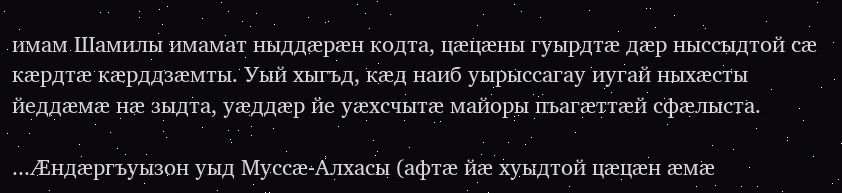имам Шамилы имамат ныддæрæн кодта, цæцæны гуырдтæ дæр ныссыдтой сæ кæрдтæ кæрддзæмты. Уый хыгъд, кæд наиб уырыссагау иугай ныхæсты йеддæмæ нæ зыдта, уæддæр йе уæхсчытæ майоры пъагæттæй сфæлыста.

...Æндæргъуызон уыд Муссæ-Алхасы (афтæ йæ хуыдтой цæцæн æмæ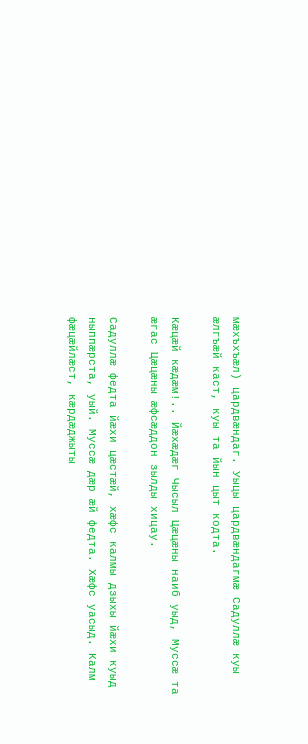мæхъхъæл) цардвæндаг. Уыцы цардвæндагмæ Садуллæ куы æлгъæй каст, куы та йын цыт кодта.

Кæцæй кæдæм!.. Йæхæдæг Чысыл Цæцæны наиб уыд, Муссæ та æгас Цæцæны æфсæддон зылды хицау.

Садуллæ федта йæхи цæстæй, хæфс калмы дзыхы йæхи куыд ныппæрста, уый. Муссæ дæр æй федта. Хæфс уасыд. Калм фæцæйлæст, кæрдæджыты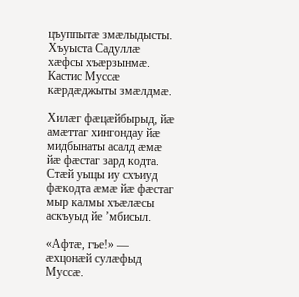цъуппытæ змæлыдысты. Хъуыста Садуллæ хæфсы хъæрзынмæ. Кастис Муссæ кæрдæджыты змæлдмæ.

Хилæг фæцæйбырыд, йæ амæттаг хингондау йæ мидбынаты асалд æмæ йæ фæстаг зард кодта. Стæй уыцы иу схъиуд фæкодта æмæ йæ фæстаг мыр калмы хъæлæсы аскъуыд йе ’мбисыл.

«Афтæ, гъе!» — æхцонæй сулæфыд Муссæ.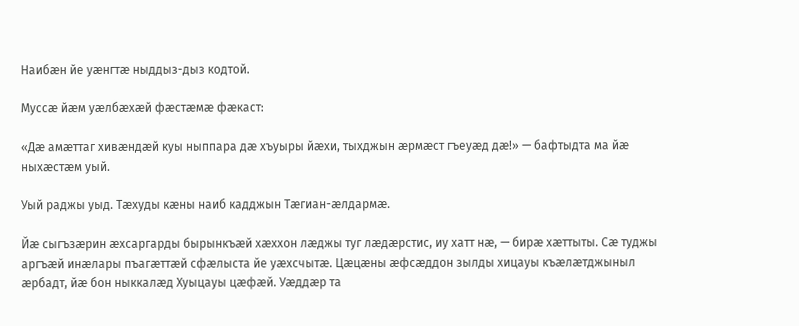Наибæн йе уæнгтæ ныддыз-дыз кодтой.

Муссæ йæм уæлбæхæй фæстæмæ фæкаст:

«Дæ амæттаг хивæндæй куы ныппара дæ хъуыры йæхи, тыхджын æрмæст гъеуæд дæ!» — бафтыдта ма йæ ныхæстæм уый.

Уый раджы уыд. Тæхуды кæны наиб кадджын Тæгиан-æлдармæ.

Йæ сыгъзæрин æхсаргарды бырынкъæй хæххон лæджы туг лæдæрстис, иу хатт нæ, — бирæ хæттыты. Сæ туджы аргъæй инæлары пъагæттæй сфæлыста йе уæхсчытæ. Цæцæны æфсæддон зылды хицауы къæлæтджыныл æрбадт, йæ бон ныккалæд Хуыцауы цæфæй. Уæддæр та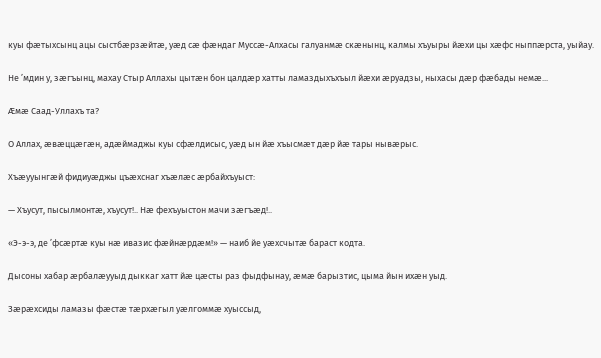куы фæтыхсынц ацы сыстбæрзæйтæ, уæд сæ фæндаг Муссæ-Алхасы галуанмæ скæнынц, калмы хъуыры йæхи цы хæфс ныппæрста, уыйау.

Не ’мдин у, зæгъынц, махау Стыр Аллахы цытæн бон цалдæр хатты ламаздыхъхъыл йæхи æруадзы, ныхасы дæр фæбады немæ...

Æмæ Саад-Уллахъ та?

О Аллах, æвæццæгæн, адæймаджы куы сфæлдисыс, уæд ын йæ хъысмæт дæр йæ тары нывæрыс.

Хъæууынгæй фидиуæджы цъæхснаг хъæлæс æрбайхъуыст:

— Хъусут, пысылмонтæ, хъусут!.. Нæ фехъуыстон мачи зæгъæд!..

«Э-э-э, де ’фсæртæ куы нæ ивазис фæйнæрдæм!» — наиб йе уæхсчытæ бараст кодта.

Дысоны хабар æрбалæууыд дыккаг хатт йæ цæсты раз фыдфынау, æмæ барызтис, цыма йын ихæн уыд.

Зæрæхсиды ламазы фæстæ тæрхæгыл уæлгоммæ хуыссыд,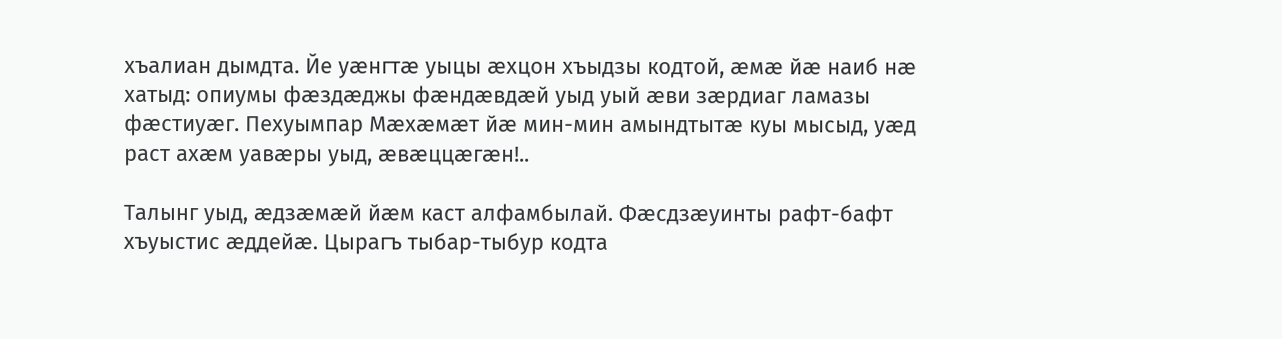хъалиан дымдта. Йе уæнгтæ уыцы æхцон хъыдзы кодтой, æмæ йæ наиб нæ хатыд: опиумы фæздæджы фæндæвдæй уыд уый æви зæрдиаг ламазы фæстиуæг. Пехуымпар Мæхæмæт йæ мин-мин амындтытæ куы мысыд, уæд раст ахæм уавæры уыд, æвæццæгæн!..

Талынг уыд, æдзæмæй йæм каст алфамбылай. Фæсдзæуинты рафт-бафт хъуыстис æддейæ. Цырагъ тыбар-тыбур кодта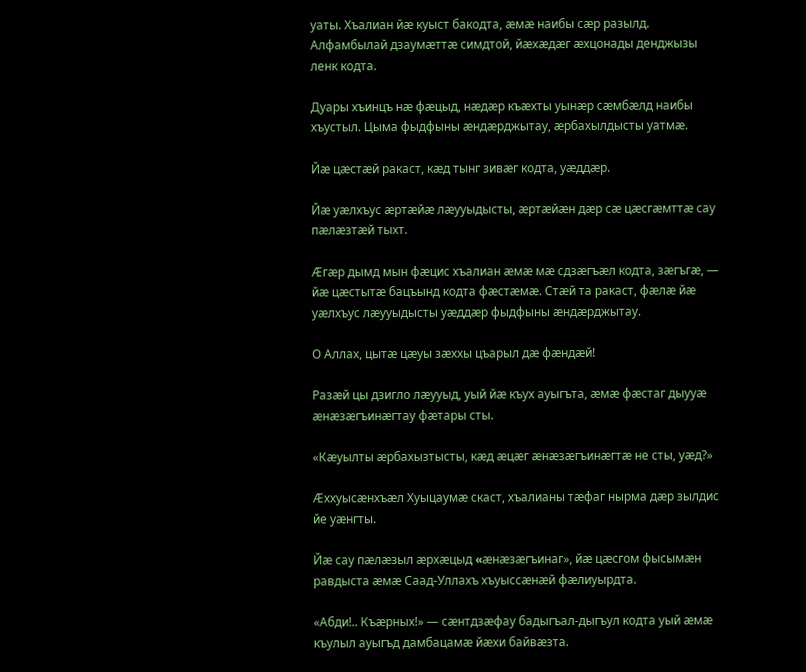уаты. Хъалиан йæ куыст бакодта, æмæ наибы сæр разылд. Алфамбылай дзаумæттæ симдтой, йæхæдæг æхцонады денджызы ленк кодта.

Дуары хъинцъ нæ фæцыд, нæдæр къæхты уынæр сæмбæлд наибы хъустыл. Цыма фыдфыны æндæрджытау, æрбахылдысты уатмæ.

Йæ цæстæй ракаст, кæд тынг зивæг кодта, уæддæр.

Йæ уæлхъус æртæйæ лæууыдысты, æртæйæн дæр сæ цæсгæмттæ сау пæлæзтæй тыхт.

Æгæр дымд мын фæцис хъалиан æмæ мæ сдзæгъæл кодта, зæгъгæ, — йæ цæстытæ бацъынд кодта фæстæмæ. Стæй та ракаст, фæлæ йæ уæлхъус лæууыдысты уæддæр фыдфыны æндæрджытау.

О Аллах, цытæ цæуы зæххы цъарыл дæ фæндæй!

Разæй цы дзигло лæууыд, уый йæ къух ауыгъта, æмæ фæстаг дыууæ æнæзæгъинæгтау фæтары сты.

«Кæуылты æрбахызтысты, кæд æцæг æнæзæгъинæгтæ не сты, уæд?»

Æххуысæнхъæл Хуыцаумæ скаст, хъалианы тæфаг нырма дæр зылдис йе уæнгты.

Йæ сау пæлæзыл æрхæцыд «æнæзæгъинаг», йæ цæсгом фысымæн равдыста æмæ Саад-Уллахъ хъуыссæнæй фæлиуырдта.

«Абди!.. Къæрных!» — сæнтдзæфау бадыгъал-дыгъул кодта уый æмæ къулыл ауыгъд дамбацамæ йæхи байвæзта.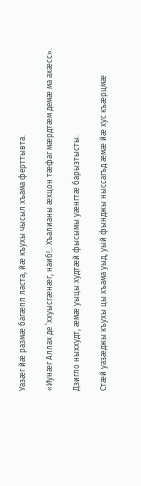Уазæг йæ размæ багæпп ласта, йæ къухы чысыл хъама ферттывта.

«Иунæг Аллах де ’ххуысгæнæг, наиб!.. Хъалианы æхцон тæфаг мæрдтæм демæ ма ахæсс».

Дзигло ныххудт, æмæ уыцы худтæй фысымы уæнгтæ барызтысты.

Стæй уазæджы къухы цы хъама уыд, уый фынджы ныссагъд æмæ йæ хус къæрцмæ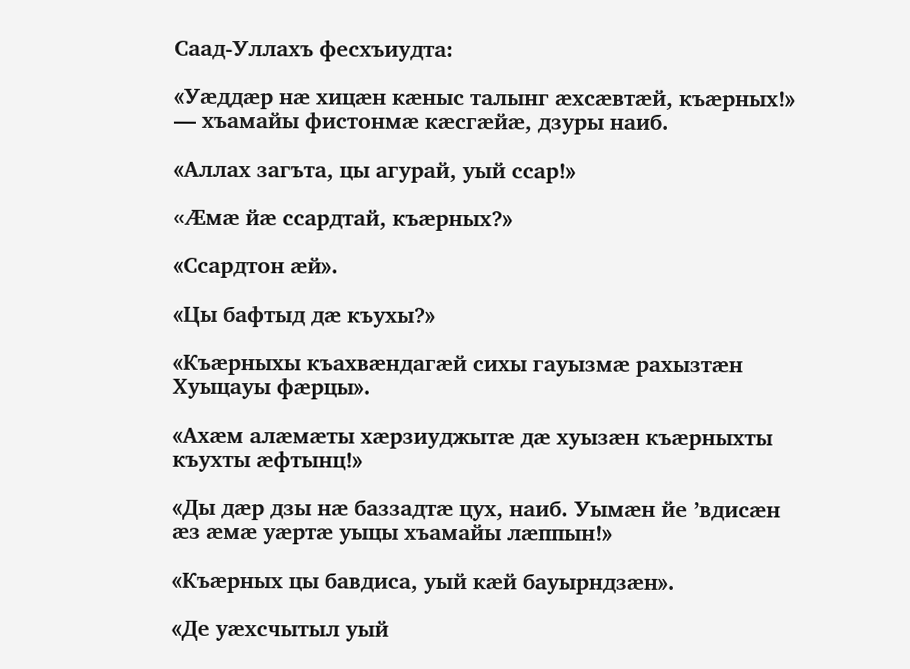Саад-Уллахъ фесхъиудта:

«Уæддæр нæ хицæн кæныс талынг æхсæвтæй, къæрных!» — хъамайы фистонмæ кæсгæйæ, дзуры наиб.

«Аллах загъта, цы агурай, уый ссар!»

«Æмæ йæ ссардтай, къæрных?»

«Ссардтон æй».

«Цы бафтыд дæ къухы?»

«Къæрныхы къахвæндагæй сихы гауызмæ рахызтæн Хуыцауы фæрцы».

«Ахæм алæмæты хæрзиуджытæ дæ хуызæн къæрныхты къухты æфтынц!»

«Ды дæр дзы нæ баззадтæ цух, наиб. Уымæн йе ’вдисæн æз æмæ уæртæ уыцы хъамайы лæппын!»

«Къæрных цы бавдиса, уый кæй бауырндзæн».

«Де уæхсчытыл уый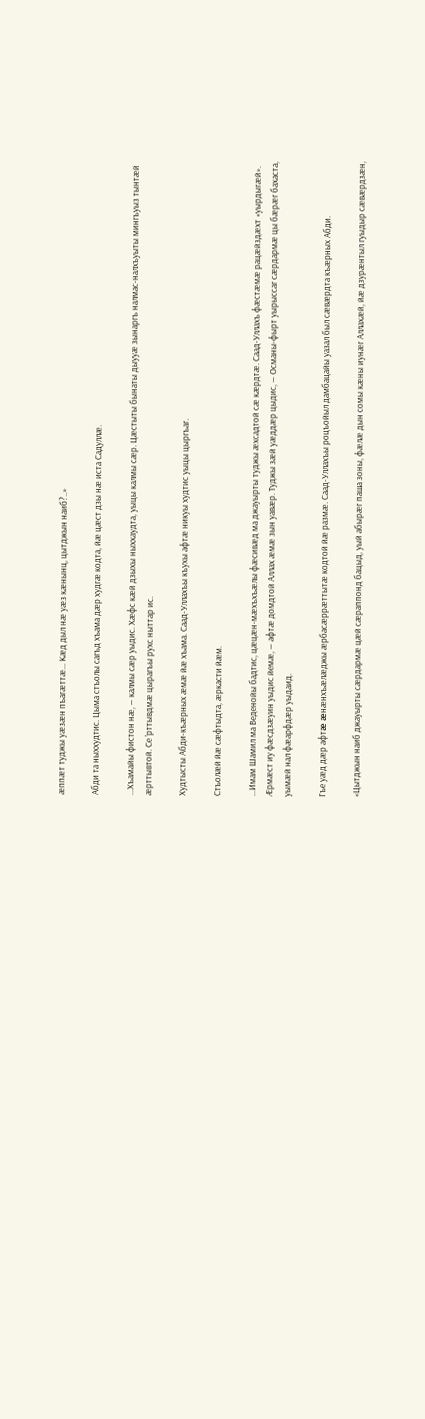æппæт туджы уæзæн пъагæттæ... Кæд дыл нæ уæз кæнынц, цытджын наиб?..»

Абди та ныххудтис. Цыма стъолы сагъд хъама дæр худгæ кодта, йæ цæст дзы нæ иста Садуллæ.

...Хъамайы фистон нæ, — калмы сæр уыдис. Хæфс кæй дзыхы ныххаудта, уыцы калмы сæр. Цæстыты бынаты дыууæ зынаргъ налмас-налхъуыты мингъуыз тынтæй æрттывтой. Се ’рттывдмæ цырагъы рухс ныттар ис.

Худтысты Абди-къæрных æмæ йæ хъама. Саад-Уллахъы къухы афтæ никуы худтис уыцы цыргъаг.

Стъолæй йæ сæфтыдта, æркасти йæм.

...Имам Шамил ма Веденойы бадтис, цæцæн-мæхъхъæлы фæсивæд ма джауырты туджы æхсадтой сæ кæрдтæ. Саад-Уллахъ фæстæмæ рацæйздæхт «уырдыгæй». Æрмæст иу фæсдзæуин уыдис йемæ, — афтæ домдтой Аллах æмæ зын уавæр. Туджы зæй уæддæр цыдис, — Османы-фырт уырыссаг сæрдармæ цы бæрæг бахаста, уымæй нал фæарфдæр уыдаид.

Гъе уæд дæр афтæ æнæнхъæлæджы æрбасæррæттытæ кодтой йæ размæ. Саад-Уллахъы роцъойыл дамбацайы уазал был сæвæрдта къæрных Абди.

«Цытджын наиб джауырты сæрдармæ цæй сæраппонд бацыд, уый абырæг паша зоны, фæлæ дын сомы кæны иунæг Аллахæй, йæ дзурæнтыл гуыдыр сæвæрдзæн,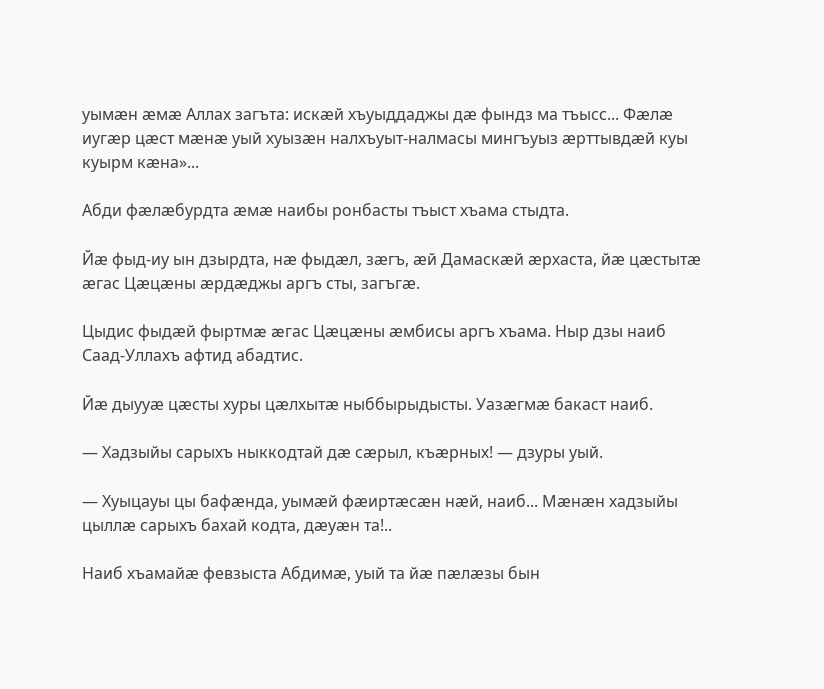уымæн æмæ Аллах загъта: искæй хъуыддаджы дæ фындз ма тъысс... Фæлæ иугæр цæст мæнæ уый хуызæн налхъуыт-налмасы мингъуыз æрттывдæй куы куырм кæна»...

Абди фæлæбурдта æмæ наибы ронбасты тъыст хъама стыдта.

Йæ фыд-иу ын дзырдта, нæ фыдæл, зæгъ, æй Дамаскæй æрхаста, йæ цæстытæ æгас Цæцæны æрдæджы аргъ сты, загъгæ.

Цыдис фыдæй фыртмæ æгас Цæцæны æмбисы аргъ хъама. Ныр дзы наиб Саад-Уллахъ афтид абадтис.

Йæ дыууæ цæсты хуры цæлхытæ ныббырыдысты. Уазæгмæ бакаст наиб.

— Хадзыйы сарыхъ ныккодтай дæ сæрыл, къæрных! — дзуры уый.

— Хуыцауы цы бафæнда, уымæй фæиртæсæн нæй, наиб... Мæнæн хадзыйы цыллæ сарыхъ бахай кодта, дæуæн та!..

Наиб хъамайæ февзыста Абдимæ, уый та йæ пæлæзы бын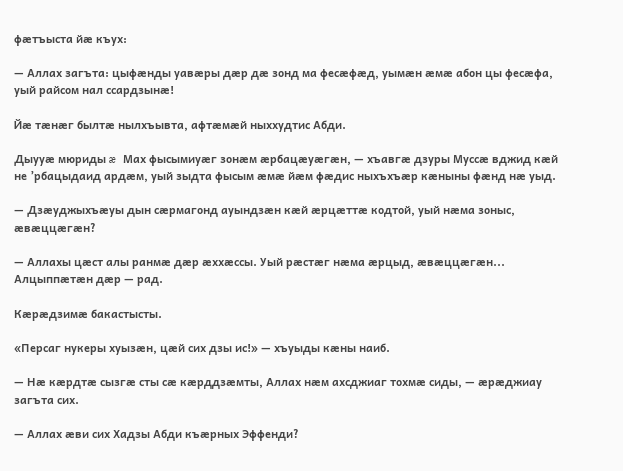фæтъыста йæ къух:

— Аллах загъта: цыфæнды уавæры дæр дæ зонд ма фесæфæд, уымæн æмæ абон цы фесæфа, уый райсом нал ссардзынæ!

Йæ тæнæг былтæ нылхъывта, афтæмæй ныххудтис Абди.

Дыууæ мюриды æ Мах фысымиуæг зонæм æрбацæуæгæн, — хъавгæ дзуры Муссæ вджид кæй не ’рбацыдаид ардæм, уый зыдта фысым æмæ йæм фæдис ныхъхъæр кæныны фæнд нæ уыд.

— Дзæуджыхъæуы дын сæрмагонд ауындзæн кæй æрцæттæ кодтой, уый нæма зоныс, æвæццæгæн?

— Аллахы цæст алы ранмæ дæр æххæссы. Уый рæстæг нæма æрцыд, æвæццæгæн... Алцыппæтæн дæр — рад.

Кæрæдзимæ бакастысты.

«Персаг нукеры хуызæн, цæй сих дзы ис!» — хъуыды кæны наиб.

— Нæ кæрдтæ сызгæ сты сæ кæрддзæмты, Аллах нæм ахсджиаг тохмæ сиды, — æрæджиау загъта сих.

— Аллах æви сих Хадзы Абди къæрных Эффенди?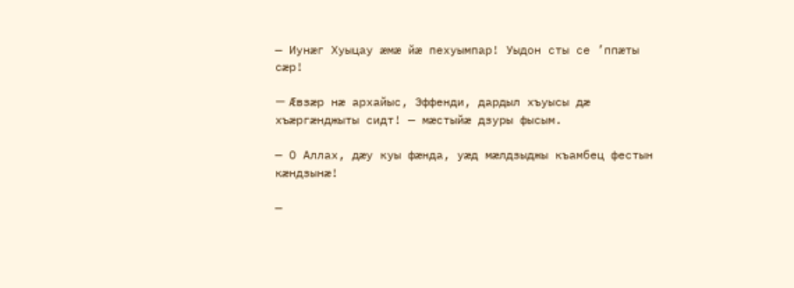— Иунæг Хуыцау æмæ йæ пехуымпар! Уыдон сты се ’ппæты сæр!

— Æвзæр нæ архайыс, Эффенди, дардыл хъуысы дæ хъæргæнджыты сидт! — мæстыйæ дзуры фысым.

— О Аллах, дæу куы фæнда, уæд мæлдзыджы къамбец фестын кæндзынæ!

—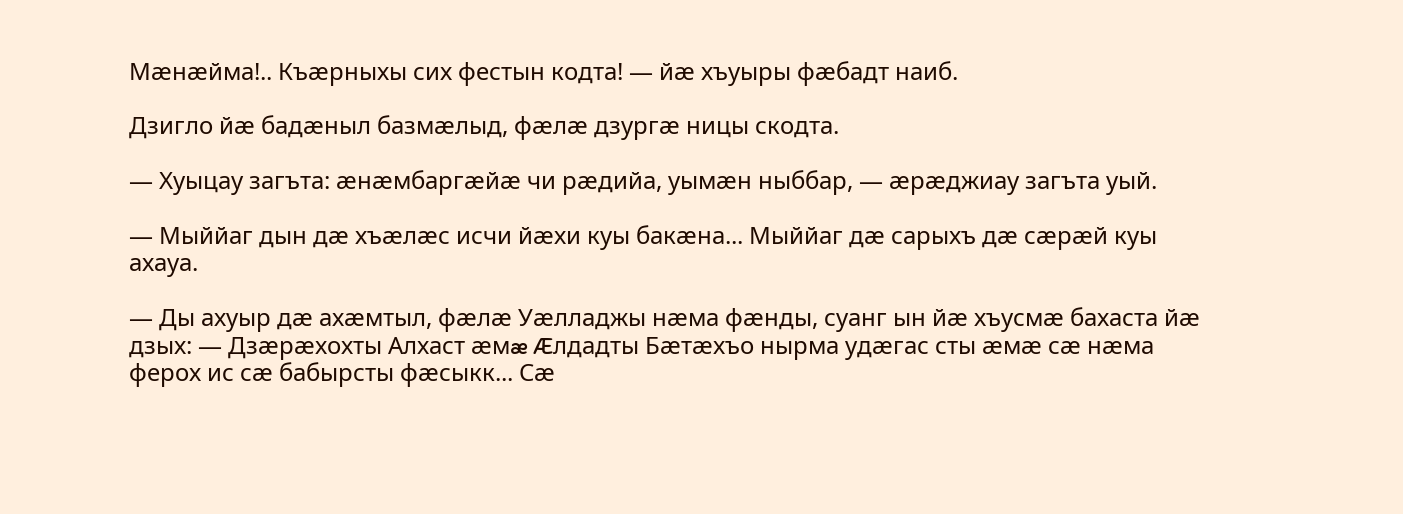Мæнæйма!.. Къæрныхы сих фестын кодта! — йæ хъуыры фæбадт наиб.

Дзигло йæ бадæныл базмæлыд, фæлæ дзургæ ницы скодта.

— Хуыцау загъта: æнæмбаргæйæ чи рæдийа, уымæн ныббар, — æрæджиау загъта уый.

— Мыййаг дын дæ хъæлæс исчи йæхи куы бакæна... Мыййаг дæ сарыхъ дæ сæрæй куы ахауа.

— Ды ахуыр дæ ахæмтыл, фæлæ Уæлладжы нæма фæнды, суанг ын йæ хъусмæ бахаста йæ дзых: — Дзæрæхохты Алхаст æмæ Æлдадты Бæтæхъо нырма удæгас сты æмæ сæ нæма ферох ис сæ бабырсты фæсыкк... Сæ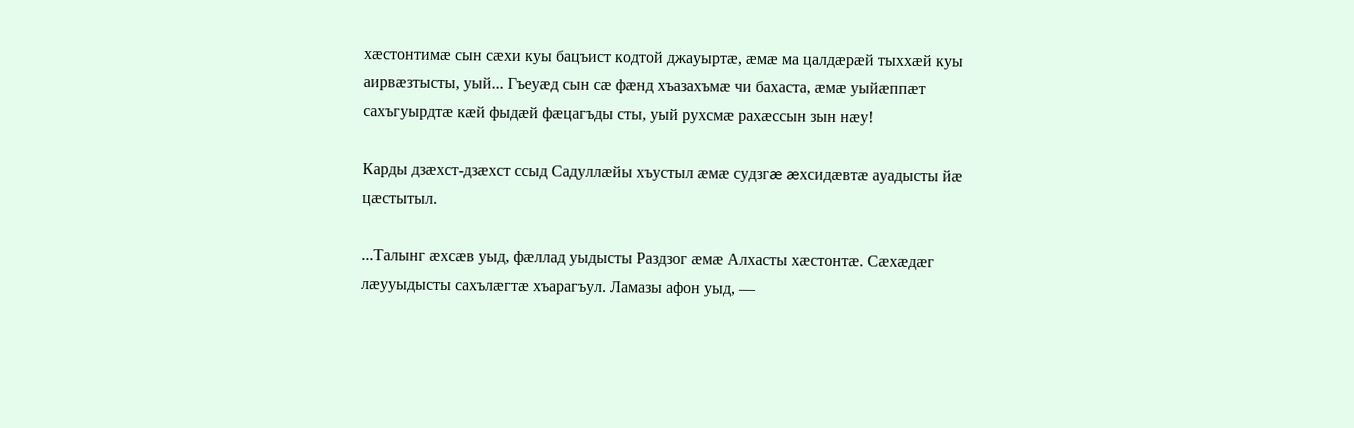хæстонтимæ сын сæхи куы бацъист кодтой джауыртæ, æмæ ма цалдæрæй тыххæй куы аирвæзтысты, уый... Гъеуæд сын сæ фæнд хъазахъмæ чи бахаста, æмæ уыйæппæт сахъгуырдтæ кæй фыдæй фæцагъды сты, уый рухсмæ рахæссын зын нæу!

Карды дзæхст-дзæхст ссыд Садуллæйы хъустыл æмæ судзгæ æхсидæвтæ ауадысты йæ цæстытыл.

...Талынг æхсæв уыд, фæллад уыдысты Раздзог æмæ Алхасты хæстонтæ. Сæхæдæг лæууыдысты сахълæгтæ хъарагъул. Ламазы афон уыд, —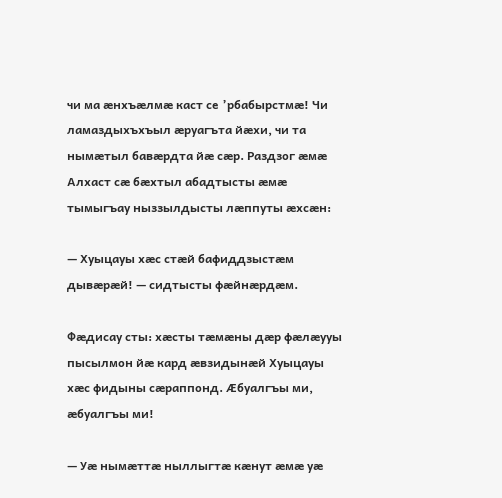чи ма æнхъæлмæ каст се ’рбабырстмæ! Чи ламаздыхъхъыл æруагъта йæхи, чи та нымæтыл бавæрдта йæ сæр. Раздзог æмæ Алхаст сæ бæхтыл абадтысты æмæ тымыгъау ныззылдысты лæппуты æхсæн:

— Хуыцауы хæс стæй бафиддзыстæм дывæрæй! — сидтысты фæйнæрдæм.

Фæдисау сты: хæсты тæмæны дæр фæлæууы пысылмон йæ кард æвзидынæй Хуыцауы хæс фидыны сæраппонд. Æбуалгъы ми, æбуалгъы ми!

— Уæ нымæттæ ныллыгтæ кæнут æмæ уæ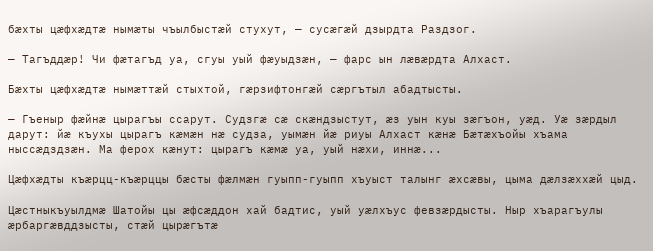бæхты цæфхæдтæ нымæты чъылбыстæй стухут, — сусæгæй дзырдта Раздзог.

— Тагъддæр! Чи фæтагъд уа, сгуы уый фæуыдзæн, — фарс ын лæвæрдта Алхаст.

Бæхты цæфхæдтæ нымæттæй стыхтой, гæрзифтонгæй сæргътыл абадтысты.

— Гъеныр фæйнæ цырагъы ссарут. Судзгæ сæ скæндзыстут, æз уын куы зæгъон, уæд. Уæ зæрдыл дарут: йæ къухы цырагъ кæмæн нæ судза, уымæн йæ риуы Алхаст кæнæ Бæтæхъойы хъама ныссæдздзæн. Ма ферох кæнут: цырагъ кæмæ уа, уый нæхи, иннæ...

Цæфхæдты къæрцц-къæрццы бæсты фæлмæн гуыпп-гуыпп хъуыст талынг æхсæвы, цыма дæлзæххæй цыд.

Цæстныкъуылдмæ Шатойы цы æфсæддон хай бадтис, уый уæлхъус февзæрдысты. Ныр хъарагъулы æрбаргæвддзысты, стæй цырæгътæ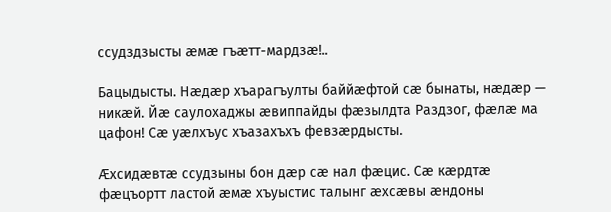ссудздзысты æмæ гъæтт-мардзæ!..

Бацыдысты. Нæдæр хъарагъулты баййæфтой сæ бынаты, нæдæр — никæй. Йæ саулохаджы æвиппайды фæзылдта Раздзог, фæлæ ма цафон! Сæ уæлхъус хъазахъхъ февзæрдысты.

Æхсидæвтæ ссудзыны бон дæр сæ нал фæцис. Сæ кæрдтæ фæцъортт ластой æмæ хъуыстис талынг æхсæвы æндоны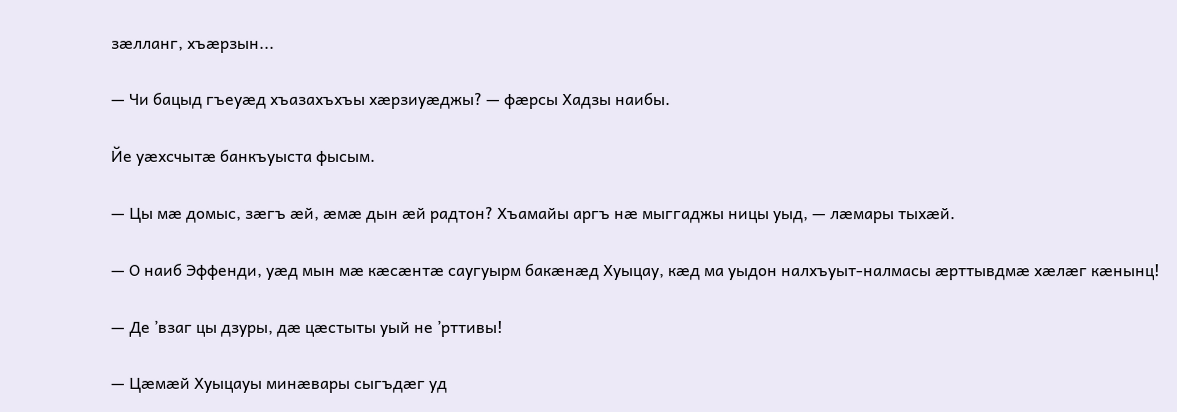зæлланг, хъæрзын...

— Чи бацыд гъеуæд хъазахъхъы хæрзиуæджы? — фæрсы Хадзы наибы.

Йе уæхсчытæ банкъуыста фысым.

— Цы мæ домыс, зæгъ æй, æмæ дын æй радтон? Хъамайы аргъ нæ мыггаджы ницы уыд, — лæмары тыхæй.

— О наиб Эффенди, уæд мын мæ кæсæнтæ саугуырм бакæнæд Хуыцау, кæд ма уыдон налхъуыт-налмасы æрттывдмæ хæлæг кæнынц!

— Де ’взаг цы дзуры, дæ цæстыты уый не ’рттивы!

— Цæмæй Хуыцауы минæвары сыгъдæг уд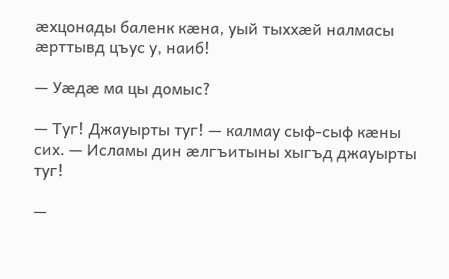æхцонады баленк кæна, уый тыххæй налмасы æрттывд цъус у, наиб!

— Уæдæ ма цы домыс?

— Туг! Джауырты туг! — калмау сыф-сыф кæны сих. — Исламы дин æлгъитыны хыгъд джауырты туг!

—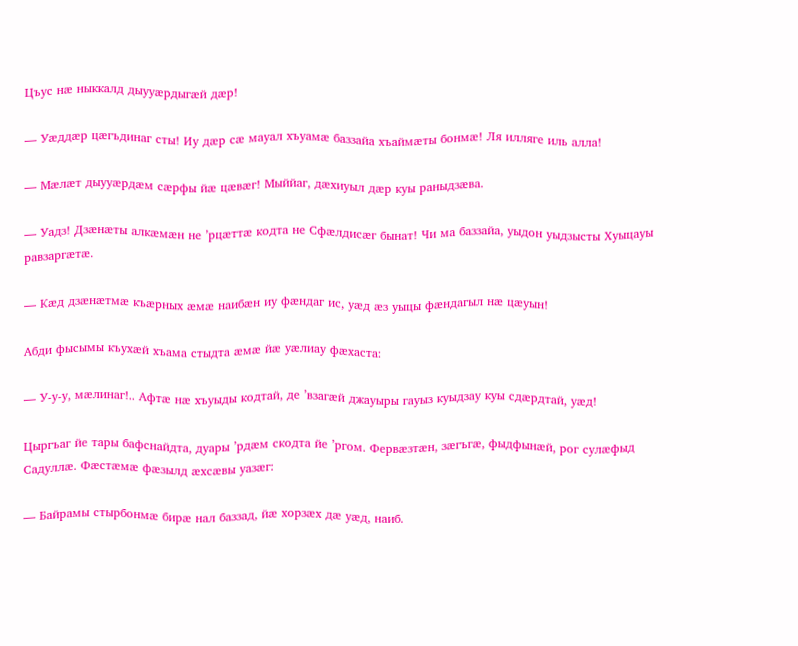Цъус нæ ныккалд дыууæрдыгæй дæр!

— Уæддæр цæгъдинаг сты! Иу дæр сæ мауал хъуамæ баззайа хъаймæты бонмæ! Ля илляге иль алла!

— Мæлæт дыууæрдæм сæрфы йæ цæвæг! Мыййаг, дæхиуыл дæр куы раныдзæва.

— Уадз! Дзæнæты алкæмæн не ’рцæттæ кодта не Сфæлдисæг бынат! Чи ма баззайа, уыдон уыдзысты Хуыцауы равзаргæтæ.

— Кæд дзæнæтмæ къæрных æмæ наибæн иу фæндаг ис, уæд æз уыцы фæндагыл нæ цæуын!

Абди фысымы къухæй хъама стыдта æмæ йæ уæлиау фæхаста:

— У-у-у, мæлинаг!.. Афтæ нæ хъуыды кодтай, де ’взагæй джауыры гауыз куыдзау куы сдæрдтай, уæд!

Цыргъаг йе тары бафснайдта, дуары ’рдæм скодта йе ’ргом. Фервæзтæн, зæгъгæ, фыдфынæй, рог сулæфыд Садуллæ. Фæстæмæ фæзылд æхсæвы уазæг:

— Байрамы стырбонмæ бирæ нал баззад, йæ хорзæх дæ уæд, наиб.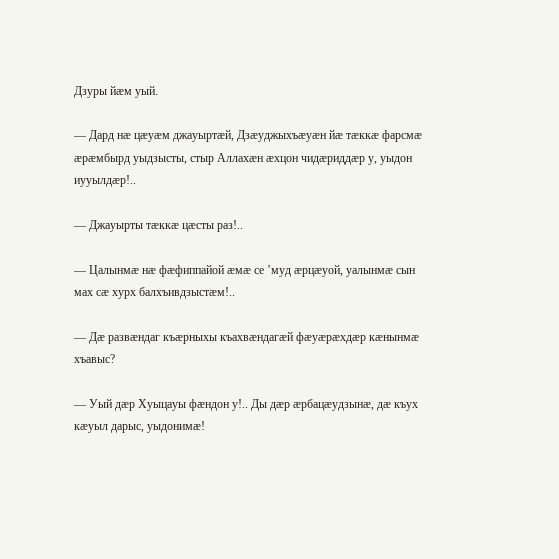Дзуры йæм уый.

— Дард нæ цæуæм джауыртæй, Дзæуджыхъæуæн йæ тæккæ фарсмæ æрæмбырд уыдзысты, стыр Аллахæн æхцон чидæриддæр у, уыдон иууылдæр!..

— Джауырты тæккæ цæсты раз!..

— Цалынмæ нæ фæфиппайой æмæ се ’муд æрцæуой, уалынмæ сын мах сæ хурх балхъивдзыстæм!..

— Дæ развæндаг къæрныхы къахвæндагæй фæуæрæхдæр кæнынмæ хъавыс?

— Уый дæр Хуыцауы фæндон у!.. Ды дæр æрбацæудзынæ, дæ къух кæуыл дарыс, уыдонимæ!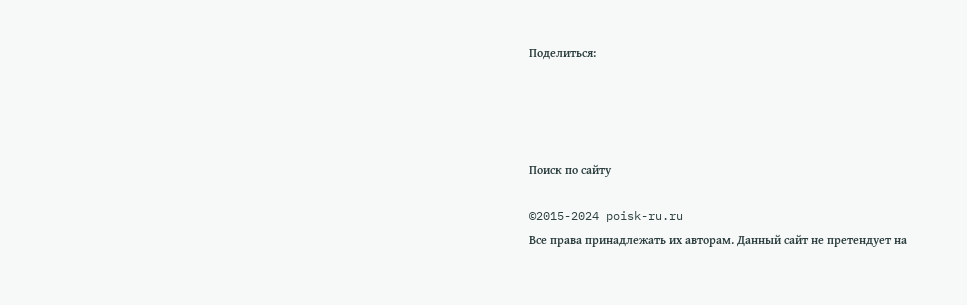Поделиться:




Поиск по сайту

©2015-2024 poisk-ru.ru
Все права принадлежать их авторам. Данный сайт не претендует на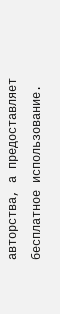авторства, а предоставляет бесплатное использование.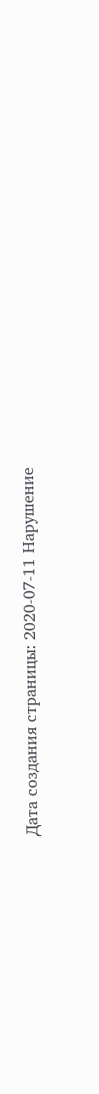Дата создания страницы: 2020-07-11 Нарушение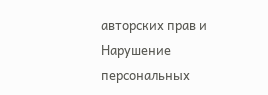авторских прав и Нарушение персональных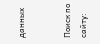данных


Поиск по сайту: